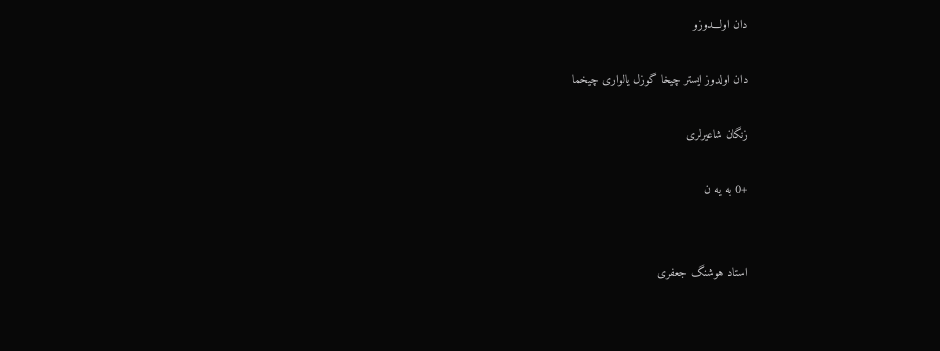دان اولـــدوزو

دان اولدوز ایستر چیخا گوزل یالواری چیخما

زنگان شاعیرلری

+0 به یه ن


استاد هوشنگ جعفری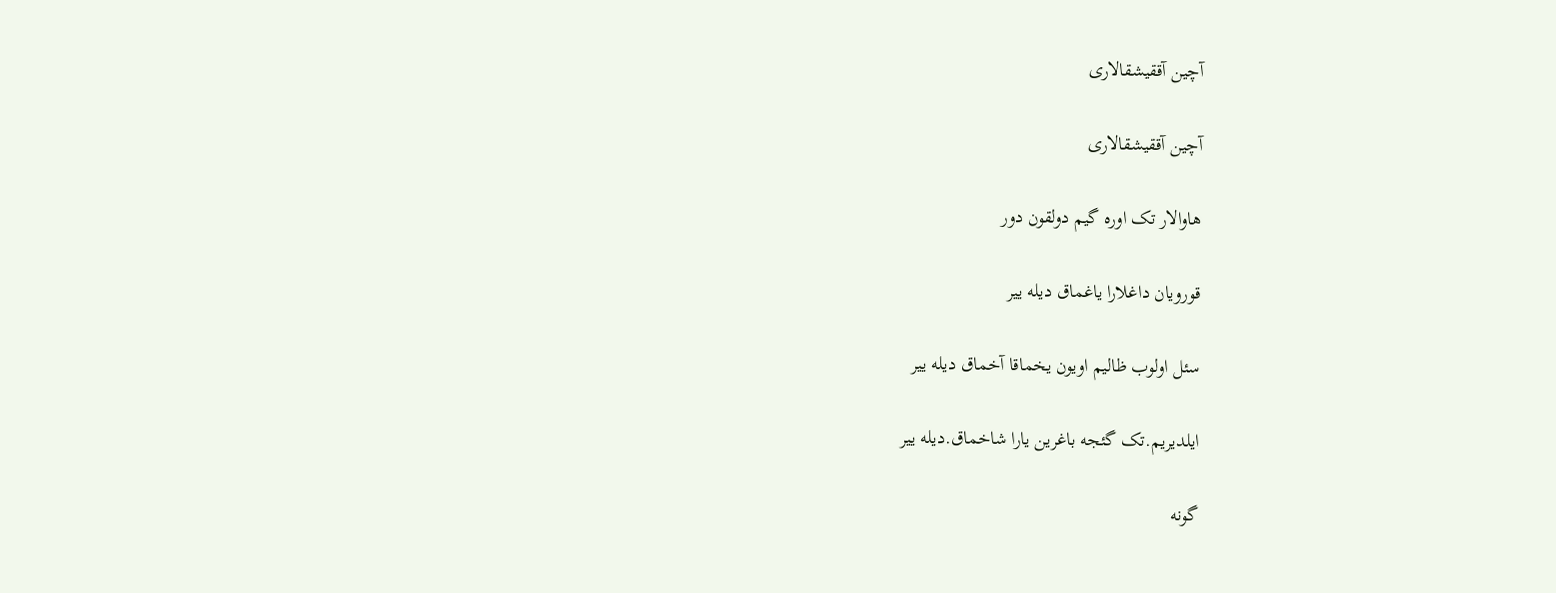آچین آققیشقالاری

آچین آققیشقالاری

هاوالار تک اوره گیم دولقون دور

قورویان داغلارا یاغماق دیله ییر

سئل اولوب ظالیم اویون یخماقا آخماق دیله ییر

ایلدیریم.تک گئجه باغرین یارا شاخماق.دیله ییر

گونه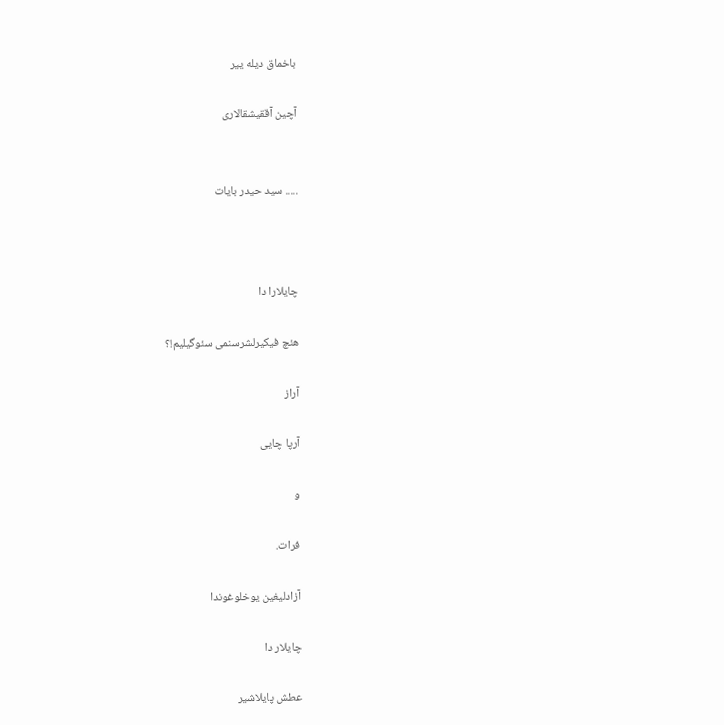باخماق دیله ییر

آچین آققیشقالاری


..... سید حیدر بایات



چایلارا دا

هئچ فیکیرلشرسنمی سئوگیلیم!؟

آراز

آرپا چایی

و

فرات.

آزادلیغین یوخلوغوندا

چایلار دا

عطش پایلاشیر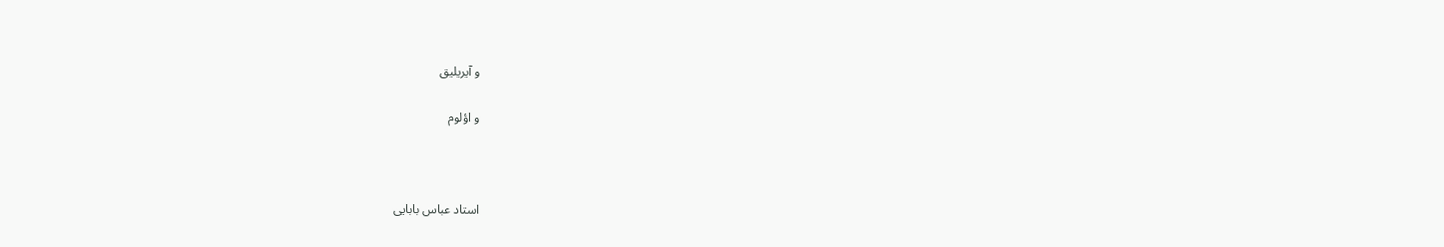و آیریلیق

و اؤلوم



استاد عباس بابایی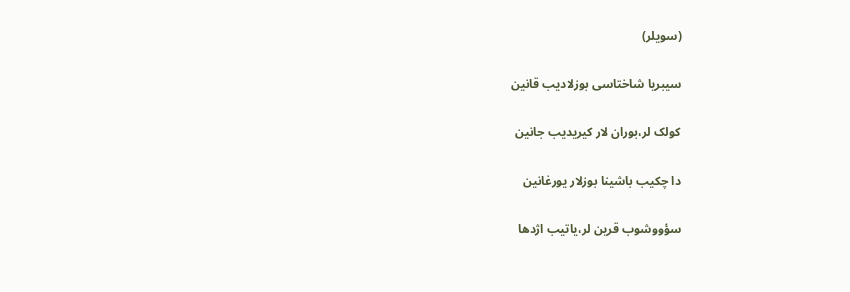(سویلر)

سیبریا شاختاسی بوزلادیب قانین

کولک لر،بوران لار کیریدیب جانین

دا چکیب باشینا بوزلار یورغانین

سؤووشوب قرین لر،یاتیب اژدها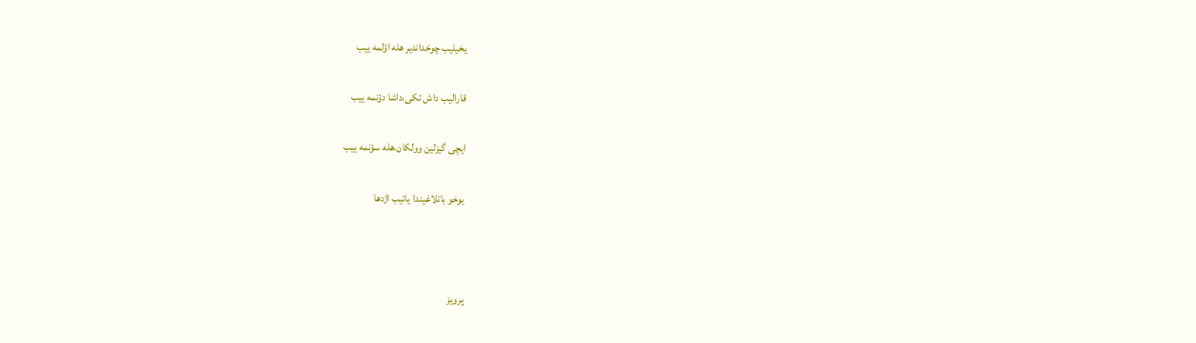یخیلیب چوخداندیر هله اؤلمه ییب

قارالیب داش تکی،داشا دؤنمه ییب

ایچی گیزلین وولکان،هله سؤنمه ییب

یوخو باتلاغیندا یاتیب اژدها



پرویز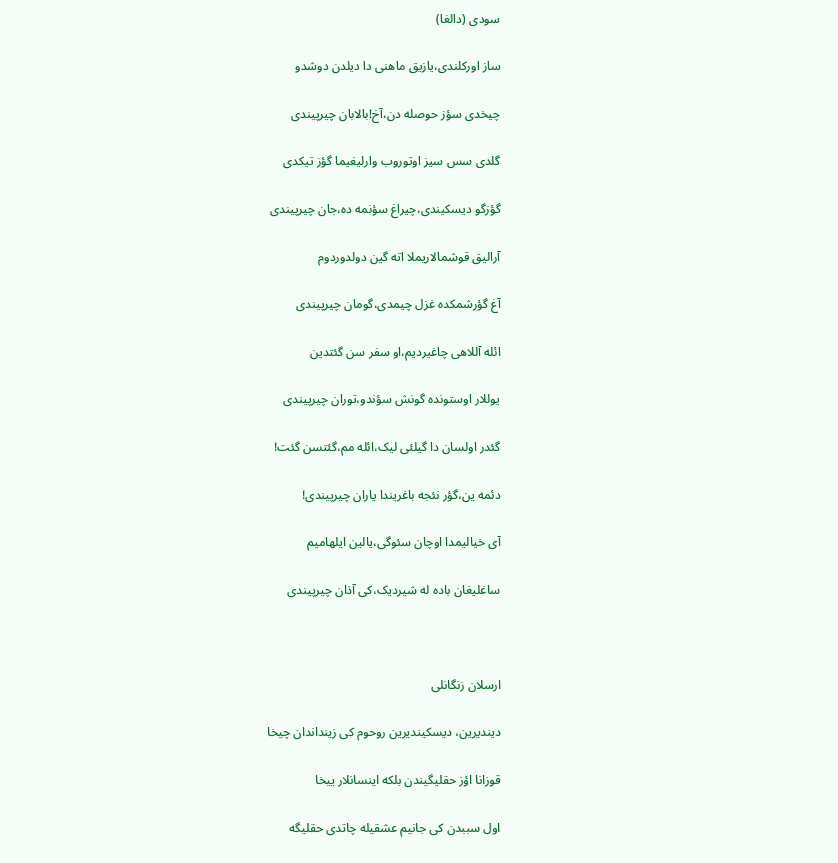سودی (دالغا)

ساز اورکلندی،یازیق ماهنی دا دیلدن دوشدو

چیخدی سؤز حوصله دن،آخ!بالابان چیرپیندی

گلدی سس سیز اوتوروب وارلیغیما گؤز تیکدی

گؤزگو دیسکیندی،چیراغ سؤنمه ده،جان چیرپیندی

آرالیق قوشمالاریملا اته گین دولدوردوم

آغ گؤرشمکده غزل چیمدی،گومان چیرپیندی

ائله آللاهی چاغیردیم،او سفر سن گئتدین

یوللار اوستونده گونش سؤندو،توران چیرپیندی

گئدر اولسان دا گیلئی لیک،ائله مم،گئتسن گئت!

دئمه ین،گؤر نئجه باغریندا یاران چیرپیندی!

آی خیالیمدا اوچان سئوگی،یالین ایلهامیم

ساغلیغان باده له شیردیک،کی آذان چیرپیندی



ارسلان زنگانلی

دیندیرین، دیسکیندیرین روحوم کی زینداندان چیخا

قوزانا اؤز حقلیگیندن بلکه اینسانلار ییخا

اول سببدن کی جانیم عشقیله چاتدی حقلیگه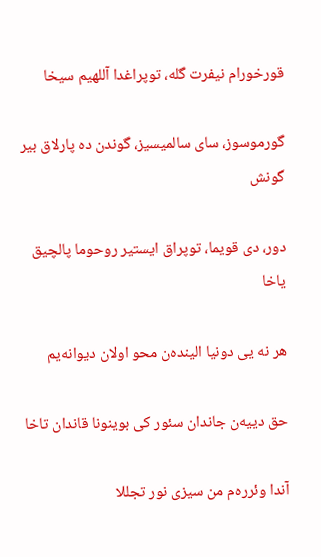قورخورام نیفرت گله، توپراغدا آللهیم سیخا

گورموسوز، سای سالمیسیز، گوندن ده پارلاق بیر گونش

دور، دی قویما، توپراق ایستیر روحوما پالچیق یاخا

هر نه یی دونیا الینده‌ن محو اولان دیوانه‌یم

حق دییه‌ن جاندان سئور کی بوینونا قاندان تاخا

آندا وئرره‌م من سیزی نور تجللا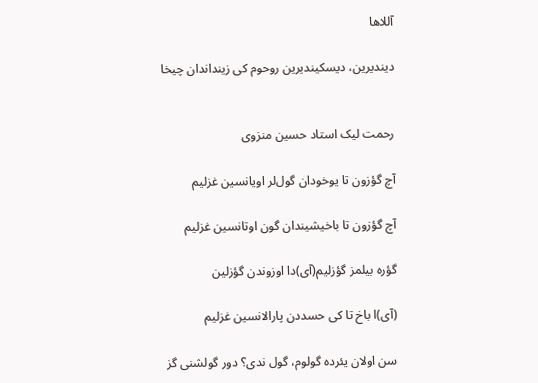آللاها

دیندیرین، دیسکیندیرین روحوم کی زینداندان چیخا


رحمت لیک استاد حسین منزوی

آچ گؤزون تا یوخودان گول‌لر اویانسین غزلیم

آچ گؤزون تا باخیشیندان گون اوتانسین غزلیم

گؤره بیلمز گؤزلیم(آی)دا اوزوندن گؤزلین

(آی)ا باخ تا کی حسددن پارالانسین غزلیم

سن اولان یئرده گولوم، گول ندی؟ دور گولشنی گز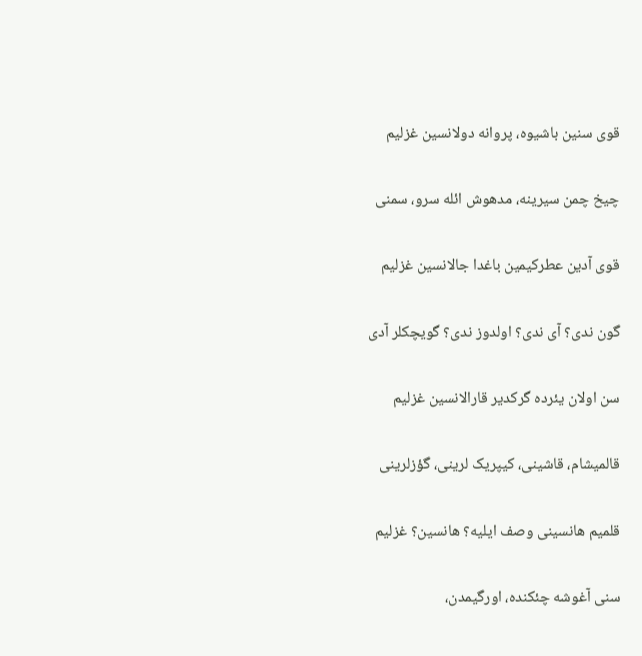قوی سنین باشیوه، پروانه دولانسین غزلیم

چیخ چمن سیرینه، مدهوش ائله سرو، سمنی

قوی آدین عطرکیمین باغدا جالانسین غزلیم

گون ندی؟ آی ندی؟ اولدوز ندی؟ گویچکلر آدی

سن اولان یئرده گرکدیر قارالانسین غزلیم

قالمیشام، قاشینی، کیپریک لرینی، گؤزلرینی

قلمیم هانسینی وصف ایلیه؟ هانسین؟ غزلیم

سنی آغوشه چئکنده، اورگیمدن،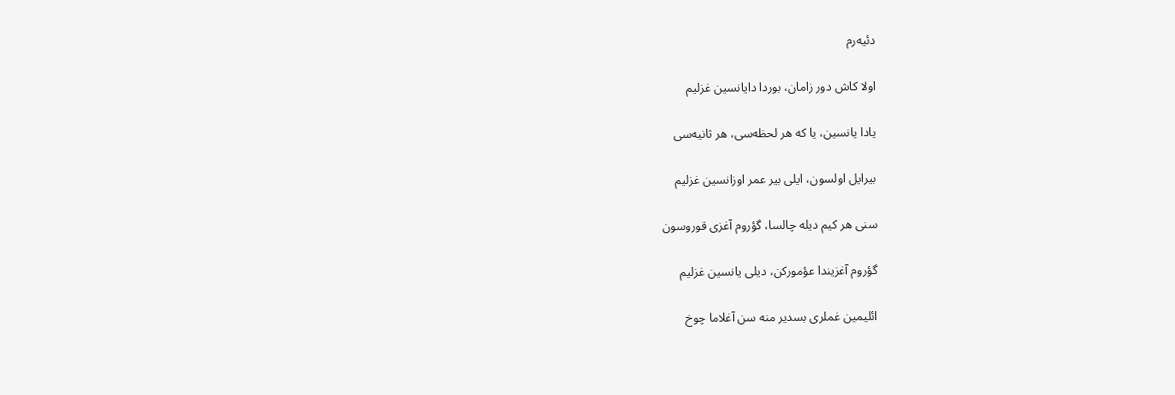دئیه‌رم

اولا کاش دور زامان، بوردا دایانسین غزلیم

یادا یانسین، یا که هر لحظه‌سی، هر ثانیه‌سی

بیرایل اولسون، ایلی بیر عمر اوزانسین غزلیم

سنی هر کیم دیله چالسا، گؤروم آغزی قوروسون

گؤروم آغزیندا عؤمورکن، دیلی یانسین غزلیم

ائلیمین غملری بسدیر منه سن آغلاما چوخ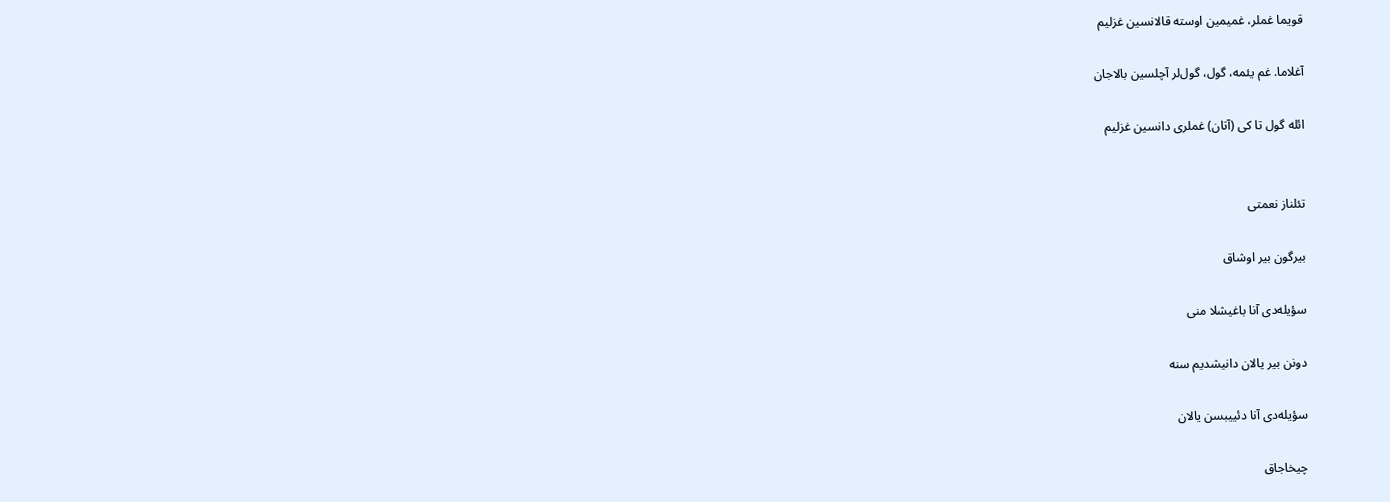قویما غملر، غمیمین اوسته قالانسین غزلیم

آغلاما. غم یئمه، گول، گول‌لر آچلسین بالاجان

ائله گول تا کی (آتان) غملری دانسین غزلیم


تئلناز نعمتی

بیرگون بیر اوشاق

سؤیله‌دی آنا باغیشلا منی

دونن بیر یالان دانیشدیم سنه

سؤیله‌دی آنا دئییبسن یالان

چیخاجاق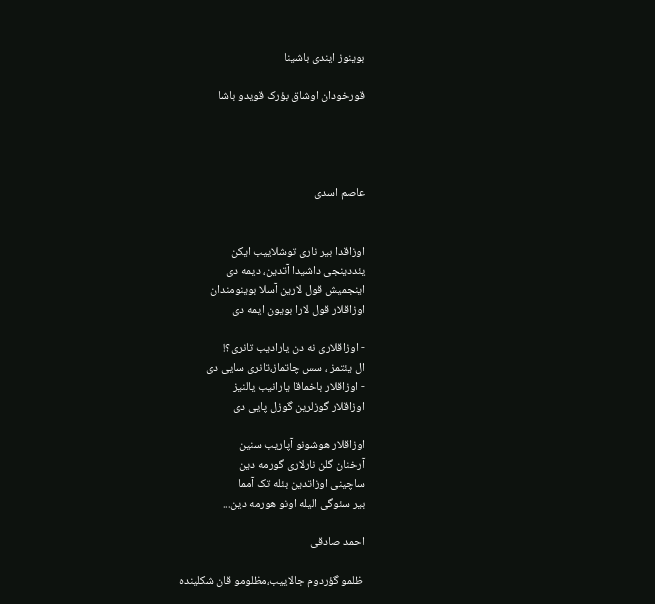بوینوز ایندی باشینا

قورخودان اوشاق بؤرک قویدو باشا




عاصم اسدی


اوزاقدا بیر ناری توشلاییب ایکن
یئددینجی داشیدا آتدین، دیمه دی
اینجمیش قول لارین آسلا بوینومندان
اوزاقلار قول لارا بویون ایمه دی

- اوزاقلاری نه دن یارادیب تانری؟!
ال یئتمز ، سس چاتماز،تانری سایی دی
- اوزاقلار باخماقا یارانیب یالنیز
اوزاقلار گوزلرین گوزل پایی دی

اوزاقلار هوشونو آپاریب سنین
آرخنان گلن نارلاری گورمه دین
ساچینی اوزاتدین بئله تک آمما
بیر سئوگی الیله اونو هورمه دین...

احمد صادقی

 ظلمو گؤردوم جالاییب،مظلومو قان شکلینده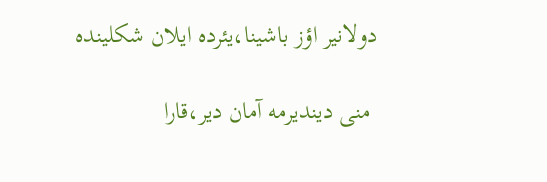دولانیر اؤز باشینا،یئرده ایلان شکلینده

 منی دیندیرمه آمان دیر،قارا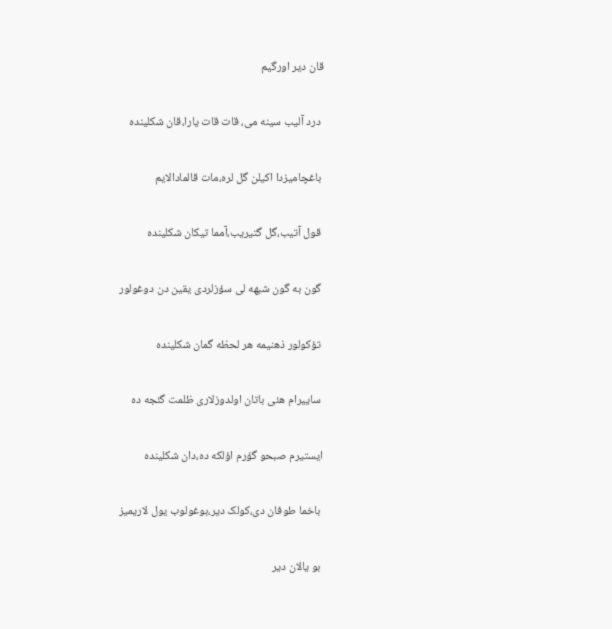قان دیر اورگیم

 درد آلیب سینه می، قات قات یارا،قان شکلینده

 باغچامیزدا اکیلن گل لره،مات قالمادالایم

 قول آتیب،گل گتیریب،آمما تیکان شکلینده

 گون به گون شبهه لی سؤزلردی یقین دن دوغولور

 تؤکولور ذهنیمه هر لحظه گمان شکلینده

 ساییرام هئی باتان اولدوزلاری ظلمت گئجه ده

ایستیرم صبحو گؤرم اؤلکه ده،دان شکلینده

 باخما طوفان دی،کولک دیر،بوغولوب یول لاریمیز

 بو یالان دیر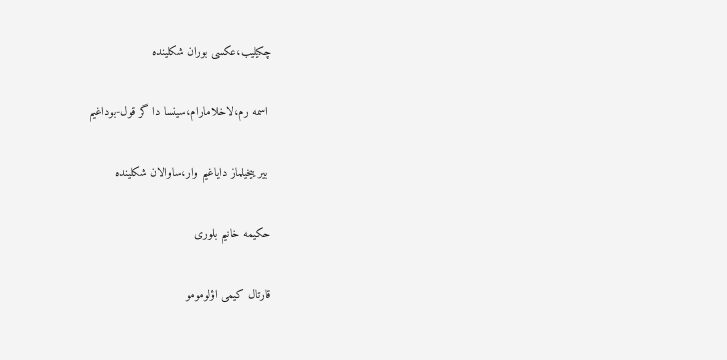چکیلیب،عکسی بوران شکلینده

 اسمه رم،لاخلامارام،سینسا دا گر قول-بوداغیم

 بیر ییخیلماز دایاغیم وار،ساوالان شکلینده

حکیمه خانیم بلوری

قارتال کیمی اؤلومومو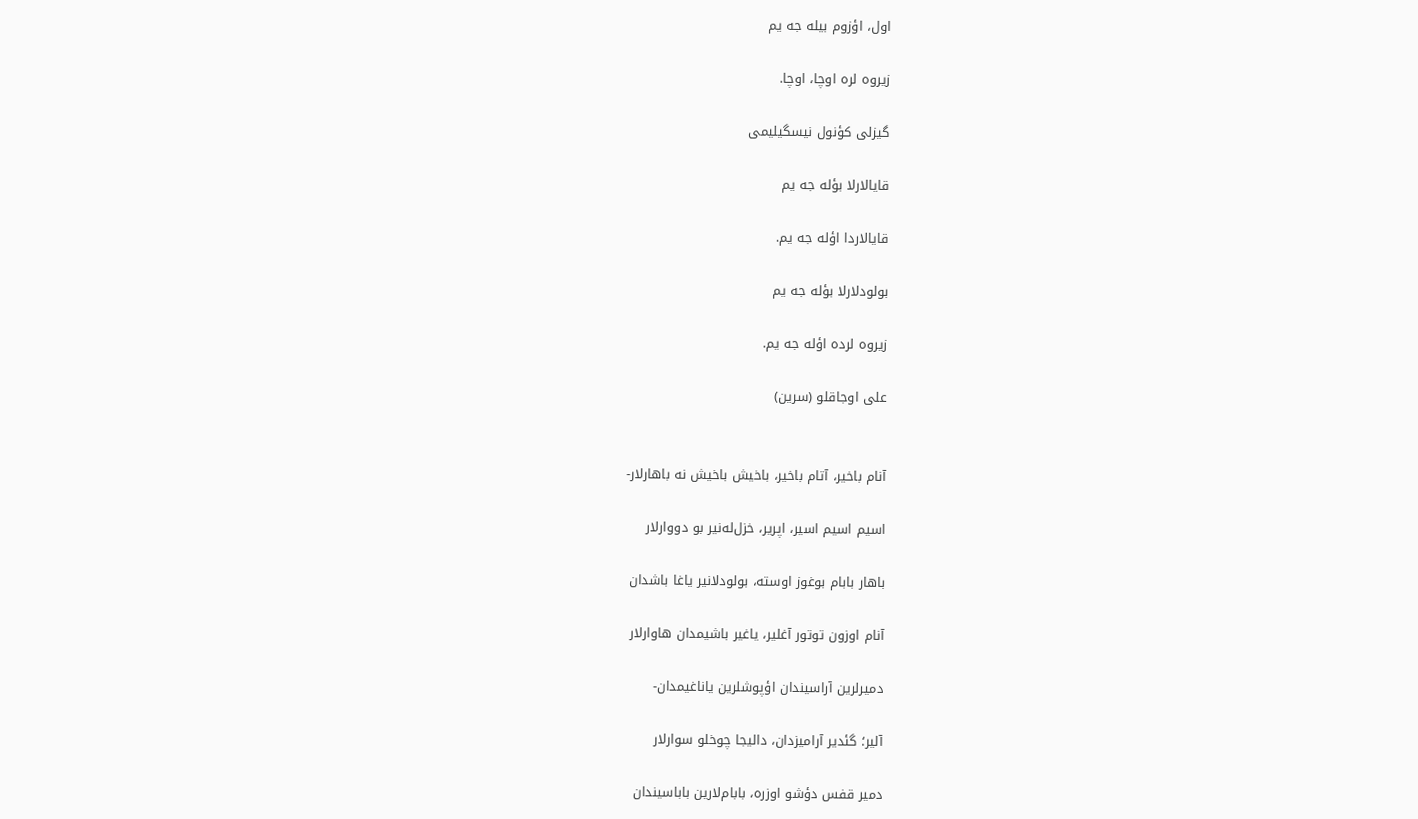اول، اؤزوم بیله جه یم

زیروه لره اوچا، اوچا.

گیزلی کؤنول نیسگیلیمی

قایالارلا بؤله جه یم

قایالاردا اؤله جه یم.

بولودلارلا بؤله جه یم

زیروه لرده اؤله جه یم.

علی اوجاقلو (سرین)


آنام باخیر، آتام باخیر، باخیش باخیش نه باهارلار-

اسیم اسیم اسیر، اپریر، خزل‌له‌نیر بو دووارلار

باهار بابام بوغوز اوسته، بولودلانیر یاغا باشدان

آنام اوزون توتور آغلیر، یاغیر باشیمدان هاوارلار

دمیرلرین آراسیندان اؤپوشلرین یاناغیمدان-

آلیر؛ گئدیر آرامیزدان، دالیجا چوخلو سوارلار

دمیر قفس دؤشو اوزره، بابام‌لارین باباسیندان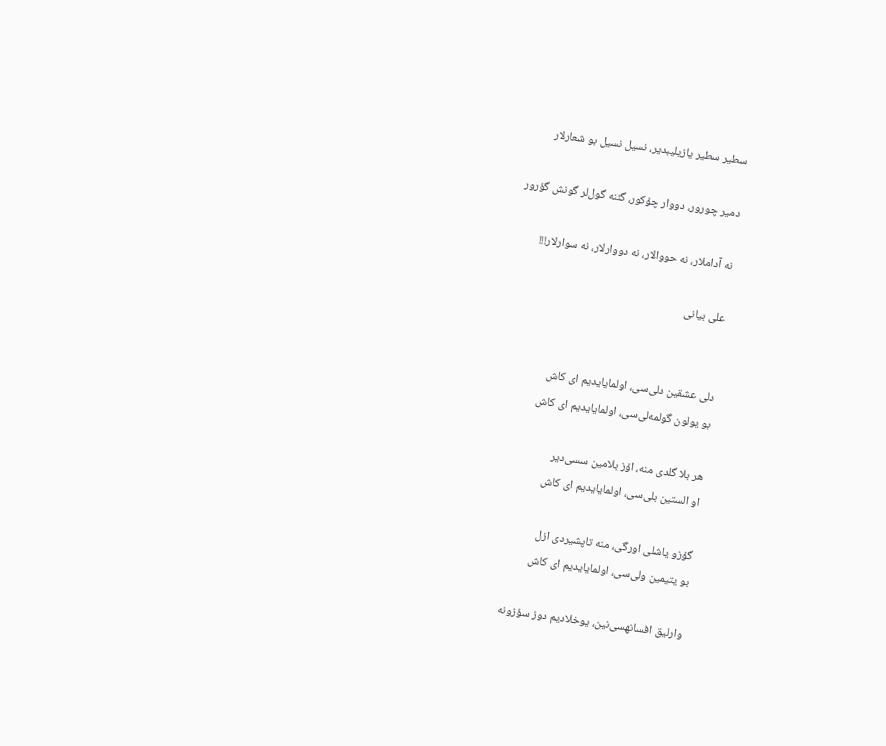سطیر سطیر یازیلیبدیر، نسیل نسیل بو شعارلار

دمیر چورور، دووار چؤکور، گئنه گول‌لر گونش گؤرور

نه آداملار، نه حووالار، نه دووارلار، نه سوارلار!!!

علی بیانی


دلی عشقین دلی‌سی، اولمایایدیم ای کاش
بو یولون گولمه‌لی‌سی، اولمایایدیم ای کاش

هر بلا گلدی منه، اؤز بلامین سسی‌دیر
او الستین بلی‌سی، اولمایایدیم ای کاش

گؤزو یاشلی اورگی، منه تاپشیردی ازل
بو یتیمین ولی‌سی، اولمایایدیم ای کاش

وارلیق افسانهسی‌نین، یوخلادیم دوز سؤزونه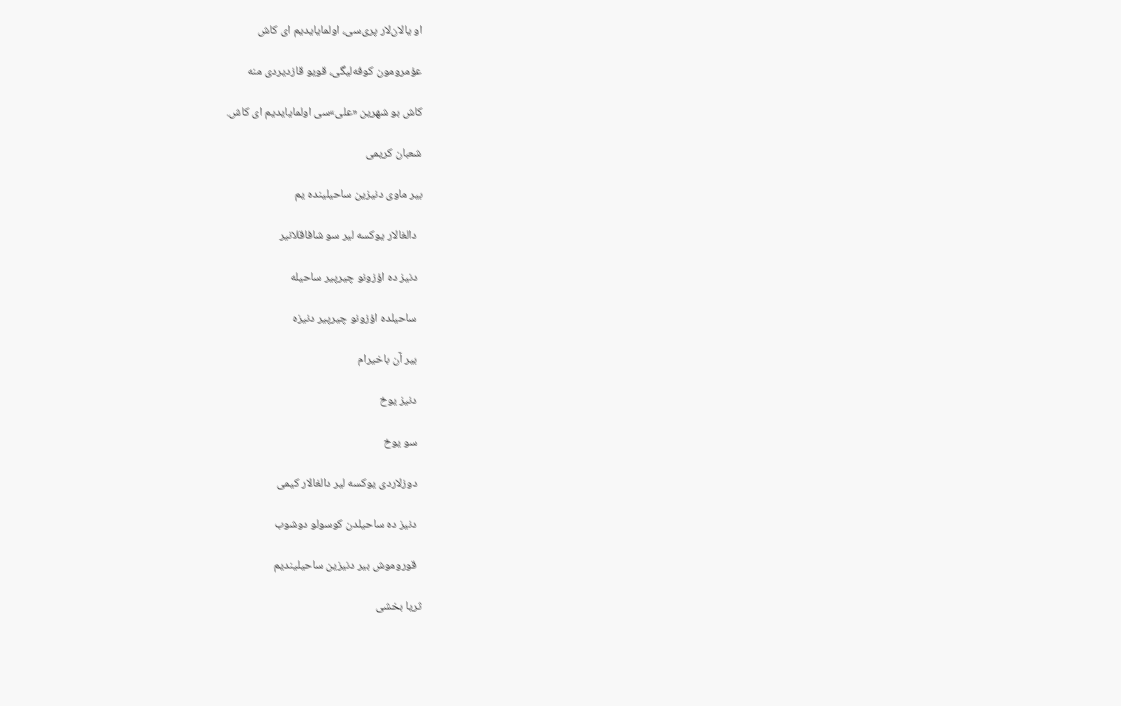او یالان‌لار پری‌سی، اولمایایدیم ای کاش

عؤمرومون کوفه‌لیگی، قویو قازدیردی منه

کاش بو شهرین «علی»سی اولمایایدیم ای کاش.

شعبان کریمی

بیر ماوی دنیزین ساحیلینده یم

  دالغالار یوکسه لیر سو شافاقلانیر

  دنیز ده اؤزونو چیرپیر ساحیله

  ساحیلده اؤزونو چیرپیر دنیزه

  بیر آن باخیرام

  دنیز یوخ

  سو یوخ

  دوزلاردی یوکسه لیر دالغالار کیمی

  دنیز ده ساحیلدن کوسولو دوشوب

  قوروموش بیر دنیزین ساحیلیندیم

ثریا بخشی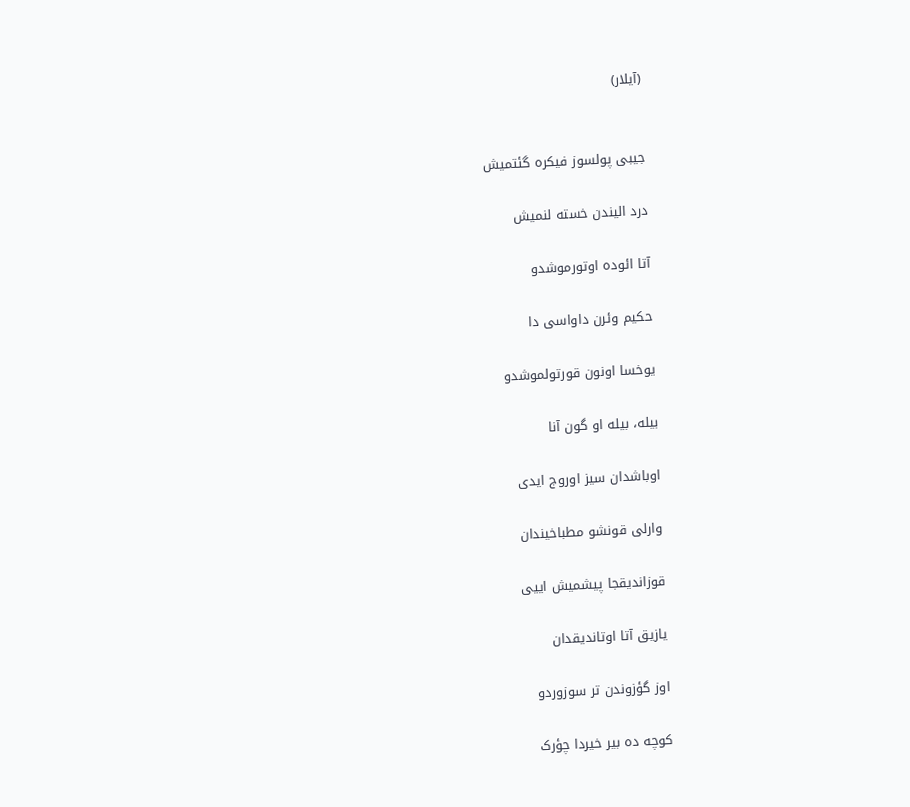(آیلار)


جیبی پولسوز فیکره گئتمیش

درد الیندن خسته لنمیش

آتا ائوده اوتورموشدو

حکیم وئرن داواسی دا

یوخسا اونون قورتولموشدو

بیله، بیله او گون آنا

اوباشدان سیز اوروج ایدی

وارلی قونشو مطباخیندان

قوزاندیقجا پیشمیش اییی

یازیق آتا اوتاندیقدان

اوز گؤزوندن تر سوزوردو

کوچه ده بیر خیردا چؤرک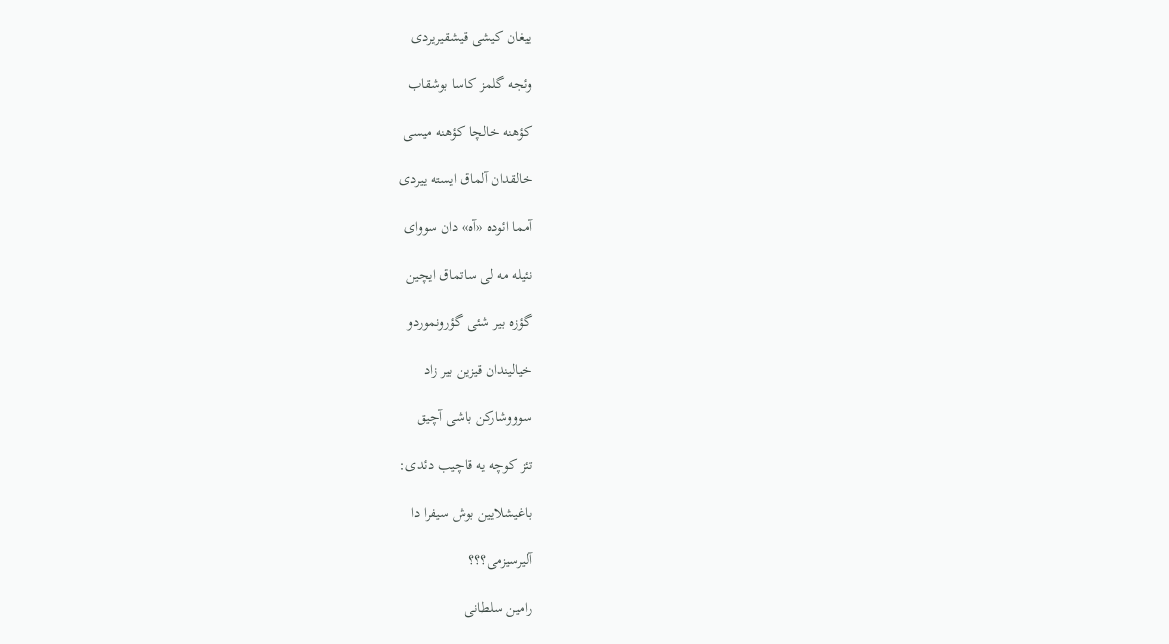ییغان کیشی قیشقیریردی

وئجه گلمز کاسا بوشقاب

کؤهنه خالچا کؤهنه میسی

خالقدان آلماق ایسته ییردی

آمما ائوده «آه» دان سووای

نئیله مه لی ساتماق ایچین

گؤزه بیر شئی گؤرونموردو

خیالیندان قیزین بیر زاد

سوووشارکن باشی آچیق

تئز کوچه یه قاچیب دئدی:

باغیشلایین بوش سیفرا دا

آلیرسیزمی؟؟؟

رامین سلطانی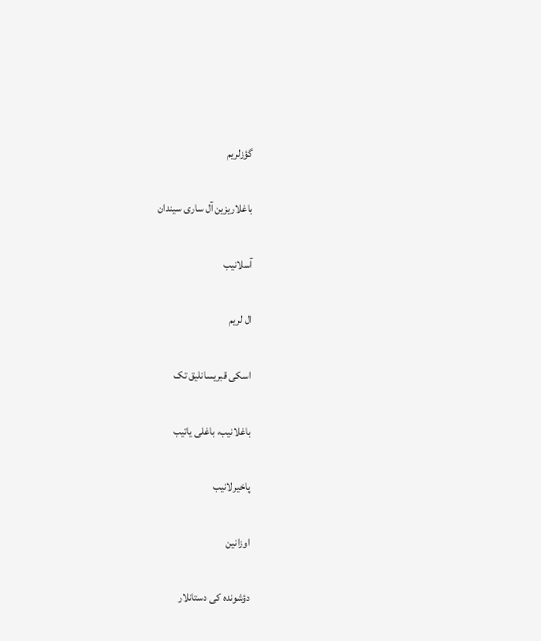گؤزلریم

باغلاریزین آل ساری سیندان

آسلانیب

ال لریم

اسکی قبریسانلیق تک

باغلانیب، باغلی یاتیب

پاخیرلانیب

اوزانین

دؤشونده کی دستانلار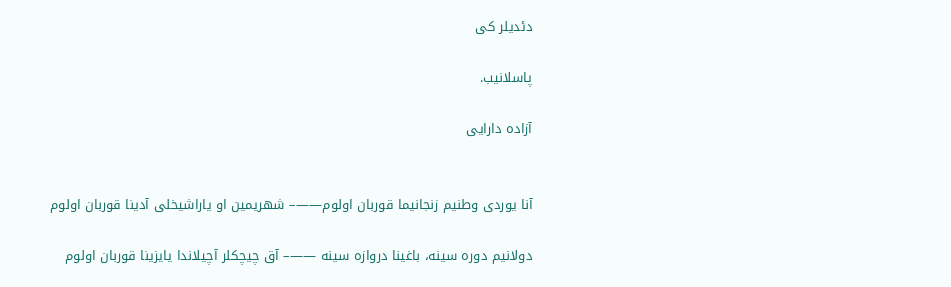دئدیلر کی

پاسلانیب.

آزاده دارایی


آنا یوردی وطنیم زنجانیما قوربان اولوم——– شهریمین او یاراشیخلی آدینا قوربان اولوم

دولانیم دوره سینه، باغینا دروازه سینه ——– آق چیچکلر آچیلاندا یایزینا قوربان اولوم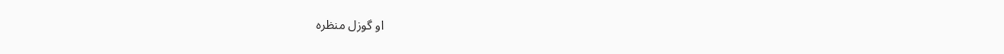او گوزل منظره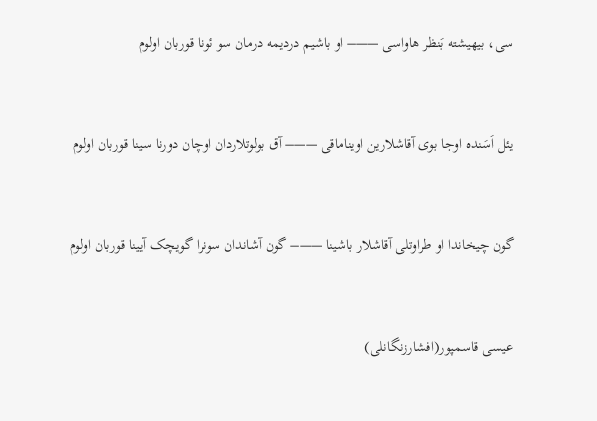سی، بیهیشته بَنظر هاواسی ——– او باشیم دردیمه درمان سو ئونا قوربان اولوم


یئل اَسَنده اوجا بوی آقاشلارین اویناماقی ——– آق بولوتلاردان اوچان دورنا سینا قوربان اولوم


گون چیخاندا او طراوتلی آقاشلار باشینا ——– گون آشاندان سونرا گویچک آیینا قوربان اولوم


عیسی قاسمپور(افشارزنگانلی)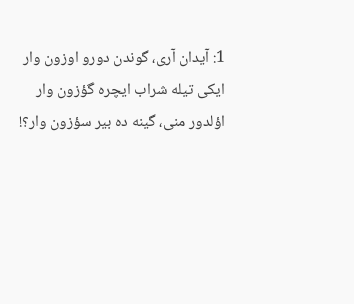1: آیدان آری، گوندن دورو اوزون وار
ایکی تیله شراب ایچره گؤزون وار
اؤلدور منی، گینه ده بیر سؤزون وار؟!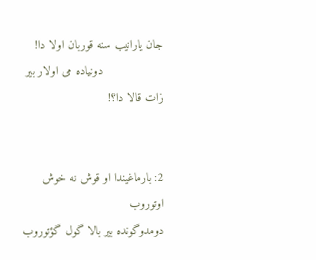جان یارانیب سنه قوربان اولا دا!
                 دونیاده می اولار بیر زات قالا دا؟!


2: بارماغیندا او قوش نه خوش اوتوروب
دومدوگونده بیر بالا گول گؤتوروب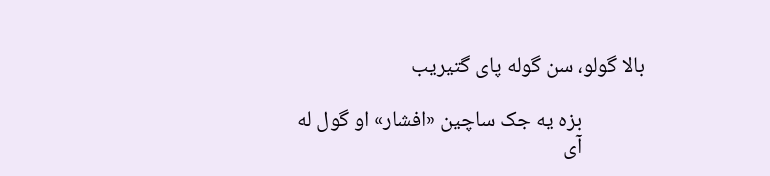بالا گولو، سن گوله پای گتیریب

             بزه یه جک ساچین «افشار» او گول له
             آی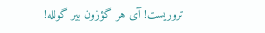تروریست! آی هر گؤزون بیر گولله!